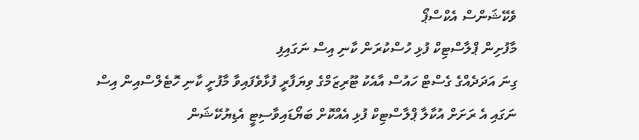ވެކޭޝަންސް އެކްސްޕޯ
މާފުށިން ޕްލާސްޓިކް ފުޅި ހުސްކުރަން ކާނި އިސް ނަގައިފި
ގިނަ އަދަދެއްގެ ގެސްޓް ހައުސް އާއެކު ޓޫރިޒަމްގެ ވިޔަފާރީ ފުޅާވެފައިވާ މާފުށީ ކާނި ހޮޓެލްސްއިން އިސް ނަގައި އެ ރަށަށް އުކާލާ ޕްލާސްޓިކް ފުޅި އެއްކޮށް ބަޔޯޑައިވާސިޓީ އެޑިޔުކޭޝަން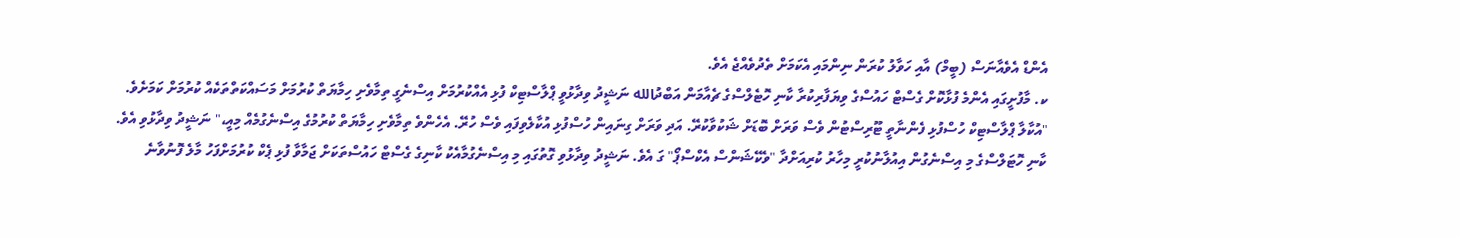އެންޑް އެވެއާނަސް (ބީމް) އާއި ހަވާލު ކުރަން ނިންމައި އެކަމަށް ތެދުވެއްޖެ އެވެ.
ކ. މާފުށީގައި އެންމެ ފުޅާކޮށް ގެސްޓް ހައުސްގެ ވިޔަފާރިކުރާ ކާނި ހޮޓެލްސްގެ ޗެއާމަން އަބްދުالله ނަޝީދު ވިދާޅުވީ ޕްލާސްޓިކް ފުޅި އެއްކުރުމަށް އިސްނެގީ ތިމާވެށި ހިމާޔަތް ކުރުމަށް މަސައްކަތްތަކެއް ކުރުމަށް ކަމަށެވެ.
"އުކާލާ ޕްލާސްޓިކް ހުސްފުޅި ފެންނާތީ ޓޫރިސްޓުން ވެސް ވަރަށް ބޮޑަށް ޝަކުވާކުރޭ. އަދި ވަރަށް ގިނައިން ހުސްފުޅި އުކާލެވިފައި ވެސް ހުރޭ. އެހެންވެ ތިމާވެށި ހިމާޔަތް ކުރުމުގެ އިސްނެގުމެއް މިއީ،" ނަޝީދު ވިދާޅުވި އެވެ.
ކާނި ހޮޓަލްސްގެ މި އިސްނެގުން އިއުލާނުކުރީ މިހާރު ކުރިއަށްދާ "ވެކޭޝަންސް އެކްސްޕޯ" ގަ އެވެ. ނަޝީދު ވިދާޅުވި ގޮތުގައި މި އިސްނެގުމާއެކު ކާނިގެ ގެސްޓް ހައުސްތަކަށް ޖަމާވާ ފުޅި ޕެކް ކުރުމަށްފަހު މާލެ ފޮނުވާނެ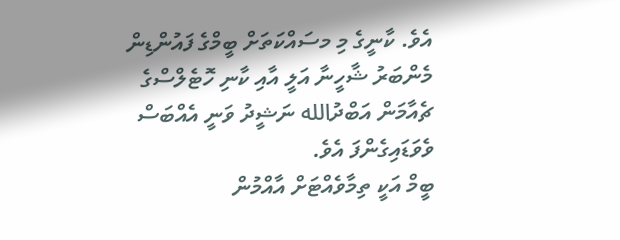އެވެ. ކާނީގެ މި މސައްކަތަށް ބީމްގެ ފައުންޑިން މެންބަރު ޝާހީނާ އަލީ އާއި ކާނި ހޮޓެލްސްގެ ޗެއާމަން އަބްދުالله ނަޝީދު ވަނީ އެއްބަސް ވެވަޑައިގެންފަ އެވެ.
ބީމް އަކީ ތިމާވެއްޓަށް އާއްމުން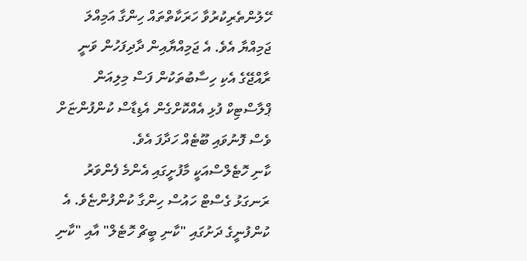ހޭލުންތެރިކުރުވާ ހަރަކާތްތައް ހިންގާ އަމިއްލަ ޖަމިއްޔާ އެވެ. އެ ޖަމިއްޔާއިން ދާދިފަހުން ވަނީ ރާއްޖޭގެ އެކި ހިސާބުތަކުން ފަސް މިލިއަން ޕްލާސްޓިކް ފުޅި އެއްކޮށްގެން އެޑިޑާސް ކުންފުންޏަށް ވެސް ފޮނުވައި ބޫޓެއް ހަދާފަ އެވެ.
ކާނި ހޮޓެލްސްއަކީ މާފުށީގައި އެންމެ ފެންވަރު ރަނގަޅު ގެސްޓް ހައުސް ހިންގާ ކުންފުންޏެވެ. އެ ކުންފުނީގެ ދަށުގައި "ކާނި ބީޗް ހޮޓެލް" އާއި "ކާނި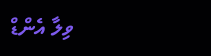ވިލާ އެންޑް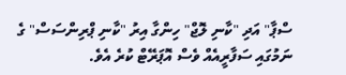ސްޕާ" އަދި "ކާނި ލޮޖް" ހިންގާ އިރު "ކާނި ޕްރިންސަސް" ގެ ނަމުގައި ސަފާރީއެއް ވެސް އޮޕަރޭޓް ކުރެ އެވެ.